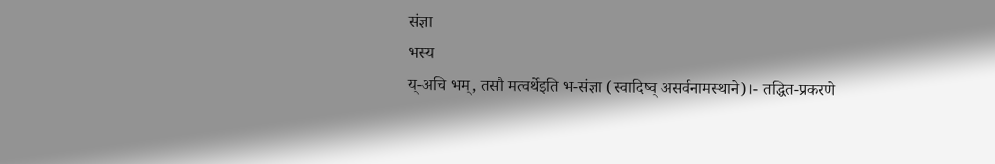संज्ञा
भस्य
य्-अचि भम्, तसौ मत्वर्थेइति भ-संज्ञा (स्वादिष्व् असर्वनामस्थाने)।- तद्धित-प्रकरणे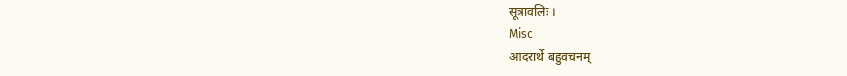सूत्रावलिः ।
Misc
आदरार्थे बहुवचनम्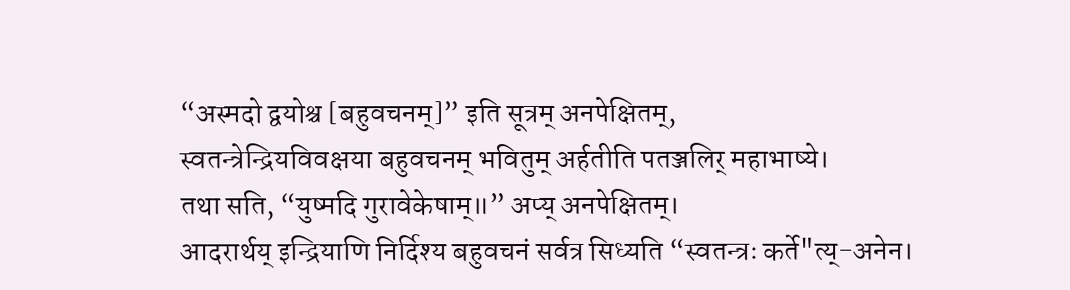“अस्मदो द्वयोश्च [बहुवचनम्]” इति सूत्रम् अनपेक्षितम्,
स्वतन्त्रेन्द्रियविवक्षया बहुवचनम् भवितुम् अर्हतीति पतञ्जलिर् महाभाष्ये।
तथा सति, “युष्मदि गुरावेकेषाम्॥” अप्य् अनपेक्षितम्।
आदरार्थय् इन्द्रियाणि निर्दिश्य बहुवचनं सर्वत्र सिध्यति “स्वतन्त्रः कर्ते"त्य्-अनेन।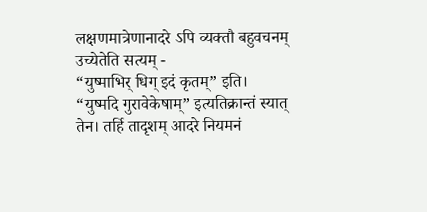लक्षणमात्रेणानादरे ऽपि व्यक्तौ बहुवचनम् उच्येतेति सत्यम् -
“युष्माभिर् धिग् इदं कृतम्” इति।
“युष्मदि गुरावेकेषाम्” इत्यतिक्रान्तं स्यात् तेन। तर्हि तादृशम् आदरे नियमनं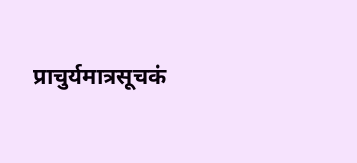प्राचुर्यमात्रसूचकं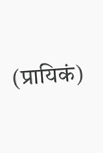(प्रायिकं)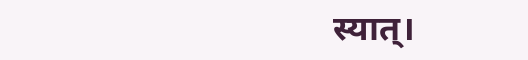स्यात्।